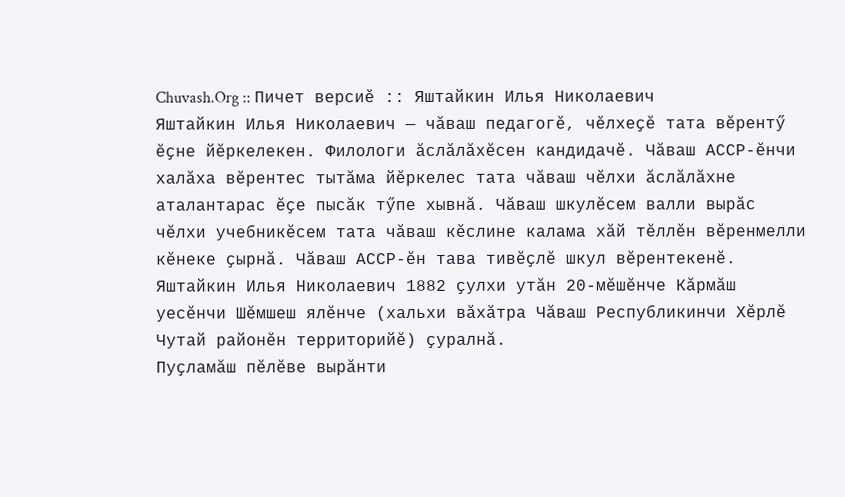Chuvash.Org :: Пичет версиӗ :: Яштайкин Илья Николаевич
Яштайкин Илья Николаевич — чӑваш педагогӗ, чӗлхеҫӗ тата вӗрентӳ ӗҫне йӗркелекен. Филологи ӑслӑлӑхӗсен кандидачӗ. Чӑваш АССР-ӗнчи халӑха вӗрентес тытӑма йӗркелес тата чӑваш чӗлхи ӑслӑлӑхне аталантарас ӗҫе пысӑк тӳпе хывнӑ. Чӑваш шкулӗсем валли вырӑс чӗлхи учебникӗсем тата чӑваш кӗслине калама хӑй тӗллӗн вӗренмелли кӗнеке ҫырнӑ. Чӑваш АССР-ӗн тава тивӗҫлӗ шкул вӗрентекенӗ.
Яштайкин Илья Николаевич 1882 ҫулхи утӑн 20-мӗшӗнче Кӑрмӑш уесӗнчи Шӗмшеш ялӗнче (хальхи вӑхӑтра Чӑваш Республикинчи Хӗрлӗ Чутай районӗн территорийӗ) ҫуралнӑ.
Пуҫламӑш пӗлӗве вырӑнти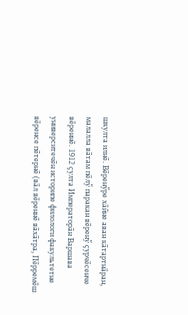шкулта илнӗ. Вӗренӳре хӑйне аван кӑтартнӑран, малалла вӑтам пӗлӳ паракан вӗренӳ ҫурчӗсенче вӗреннӗ. 1912 ҫулта Императорӑн Варшава университечӗн историпе филологи факультетне вӗренсе пӗтернӗ (вӑл вӗреннӗ вӑхӑтра, Пӗрремӗш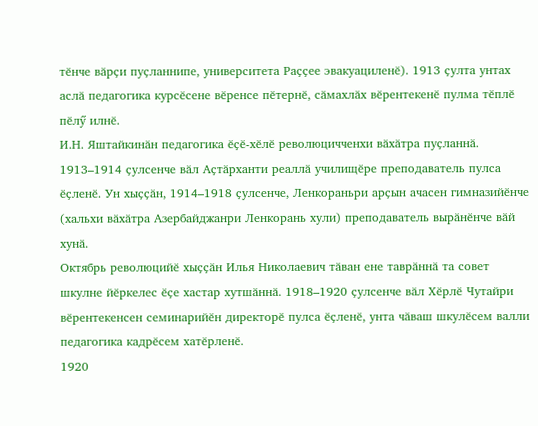тӗнче вӑрҫи пуҫланнипе, университета Раҫҫее эвакуациленӗ). 1913 ҫулта унтах аслӑ педагогика курсӗсене вӗренсе пӗтернӗ, сӑмахлӑх вӗрентекенӗ пулма тӗплӗ пӗлӳ илнӗ.
И.Н. Яштайкинӑн педагогика ӗҫӗ-хӗлӗ революцичченхи вӑхӑтра пуҫланнӑ. 1913–1914 ҫулсенче вӑл Аҫтӑрханти реаллӑ училищӗре преподаватель пулса ӗҫленӗ. Ун хыҫҫӑн, 1914–1918 ҫулсенче, Ленкораньри арҫын ачасен гимназийӗнче (хальхи вӑхӑтра Азербайджанри Ленкорань хули) преподаватель вырӑнӗнче вӑй хунӑ.
Октябрь революцийӗ хыҫҫӑн Илья Николаевич тӑван ене таврӑннӑ та совет шкулне йӗркелес ӗҫе хастар хутшӑннӑ. 1918–1920 ҫулсенче вӑл Хӗрлӗ Чутайри вӗрентекенсен семинарийӗн директорӗ пулса ӗҫленӗ, унта чӑваш шкулӗсем валли педагогика кадрӗсем хатӗрленӗ.
1920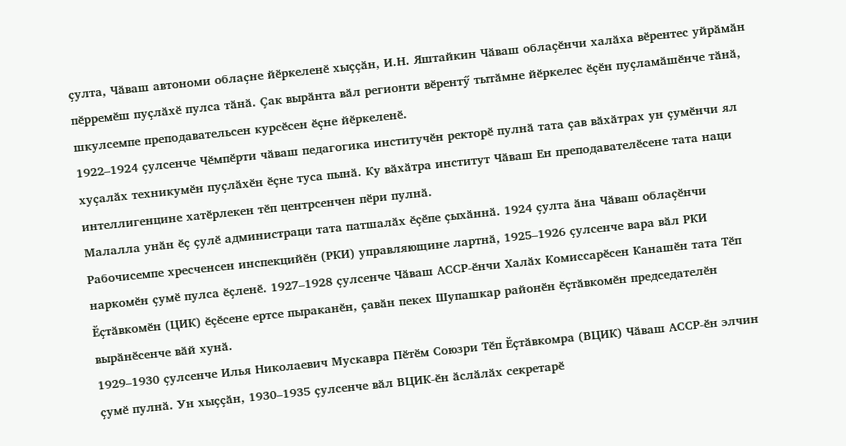ҫулта, Чӑваш автономи облаҫне йӗркеленӗ хыҫҫӑн, И.Н. Яштайкин Чӑваш облаҫӗнчи халӑха вӗрентес уйрӑмӑн пӗрремӗш пуҫлӑхӗ пулса тӑнӑ. Ҫак вырӑнта вӑл регионти вӗрентӳ тытӑмне йӗркелес ӗҫӗн пуҫламӑшӗнче тӑнӑ, шкулсемпе преподавательсен курсӗсен ӗҫне йӗркеленӗ.
1922–1924 ҫулсенче Чӗмпӗрти чӑваш педагогика институчӗн ректорӗ пулнӑ тата ҫав вӑхӑтрах ун ҫумӗнчи ял хуҫалӑх техникумӗн пуҫлӑхӗн ӗҫне туса пынӑ. Ку вӑхӑтра институт Чӑваш Ен преподавателӗсене тата наци интеллигенцине хатӗрлекен тӗп центрсенчен пӗри пулнӑ.
Малалла унӑн ӗҫ ҫулӗ администраци тата патшалӑх ӗҫӗпе ҫыхӑннӑ. 1924 ҫулта ӑна Чӑваш облаҫӗнчи Рабочисемпе хресченсен инспекцийӗн (РКИ) управляющине лартнӑ, 1925–1926 ҫулсенче вара вӑл РКИ наркомӗн ҫумӗ пулса ӗҫленӗ. 1927–1928 ҫулсенче Чӑваш АССР-ӗнчи Халӑх Комиссарӗсен Канашӗн тата Тӗп Ӗҫтӑвкомӗн (ЦИК) ӗҫӗсене ертсе пыраканӗн, ҫавӑн пекех Шупашкар районӗн ӗҫтӑвкомӗн председателӗн вырӑнӗсенче вӑй хунӑ.
1929–1930 ҫулсенче Илья Николаевич Мускавра Пӗтӗм Союзри Тӗп Ӗҫтӑвкомра (ВЦИК) Чӑваш АССР-ӗн элчин ҫумӗ пулнӑ. Ун хыҫҫӑн, 1930–1935 ҫулсенче вӑл ВЦИК-ӗн ӑслӑлӑх секретарӗ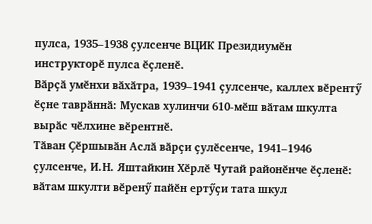пулса, 1935–1938 ҫулсенче ВЦИК Президиумӗн инструкторӗ пулса ӗҫленӗ.
Вӑрҫӑ умӗнхи вӑхӑтра, 1939–1941 ҫулсенче, каллех вӗрентӳ ӗҫне таврӑннӑ: Мускав хулинчи 610-мӗш вӑтам шкулта вырӑс чӗлхине вӗрентнӗ.
Тӑван Ҫӗршывӑн Аслӑ вӑрҫи ҫулӗсенче, 1941–1946 ҫулсенче, И.Н. Яштайкин Хӗрлӗ Чутай районӗнче ӗҫленӗ: вӑтам шкулти вӗренӳ пайӗн ертӳҫи тата шкул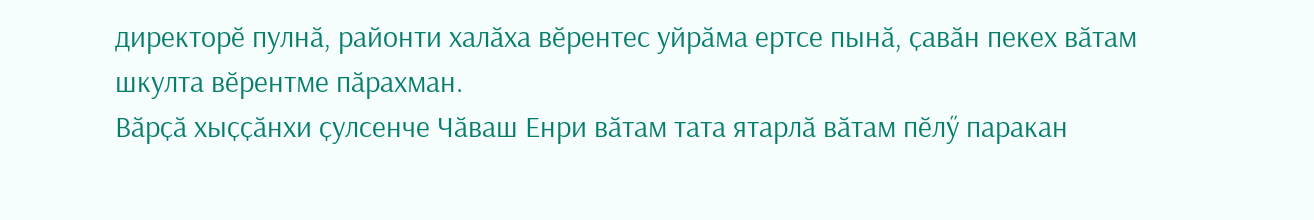директорӗ пулнӑ, районти халӑха вӗрентес уйрӑма ертсе пынӑ, ҫавӑн пекех вӑтам шкулта вӗрентме пӑрахман.
Вӑрҫӑ хыҫҫӑнхи ҫулсенче Чӑваш Енри вӑтам тата ятарлӑ вӑтам пӗлӳ паракан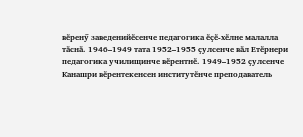вӗренӳ заведенийӗсенче педагогика ӗҫӗ-хӗлне малалла тӑснӑ. 1946–1949 тата 1952–1955 ҫулсенче вӑл Етӗрнери педагогика училищинче вӗрентнӗ. 1949–1952 ҫулсенче Канашри вӗрентекенсен институтӗнче преподаватель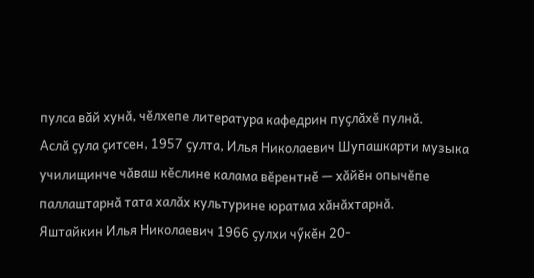пулса вӑй хунӑ, чӗлхепе литература кафедрин пуҫлӑхӗ пулнӑ.
Аслӑ ҫула ҫитсен, 1957 ҫулта, Илья Николаевич Шупашкарти музыка училищинче чӑваш кӗслине калама вӗрентнӗ — хӑйӗн опычӗпе паллаштарнӑ тата халӑх культурине юратма хӑнӑхтарнӑ.
Яштайкин Илья Николаевич 1966 ҫулхи чӳкӗн 20-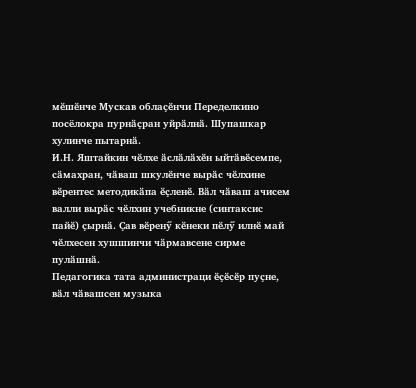мӗшӗнче Мускав облаҫӗнчи Переделкино посёлокра пурнӑҫран уйрӑлнӑ. Шупашкар хулинче пытарнӑ.
И.Н. Яштайкин чӗлхе ӑслӑлӑхӗн ыйтӑвӗсемпе, сӑмахран, чӑваш шкулӗнче вырӑс чӗлхине вӗрентес методикӑпа ӗҫленӗ. Вӑл чӑваш ачисем валли вырӑс чӗлхин учебникне (синтаксис пайӗ) ҫырнӑ. Ҫав вӗренӳ кӗнеки пӗлӳ илнӗ май чӗлхесен хушшинчи чӑрмавсене сирме пулӑшнӑ.
Педагогика тата администраци ӗҫӗсӗр пуҫне, вӑл чӑвашсен музыка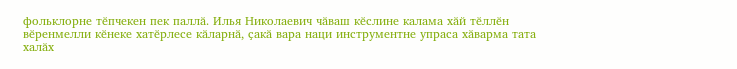фольклорне тӗпчекен пек паллӑ. Илья Николаевич чӑваш кӗслине калама хӑй тӗллӗн вӗренмелли кӗнеке хатӗрлесе кӑларнӑ, ҫакӑ вара наци инструментне упраса хӑварма тата халӑх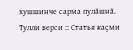хушшинче сарма пулӑшнӑ.
Тулли верси :: Статья каҫми